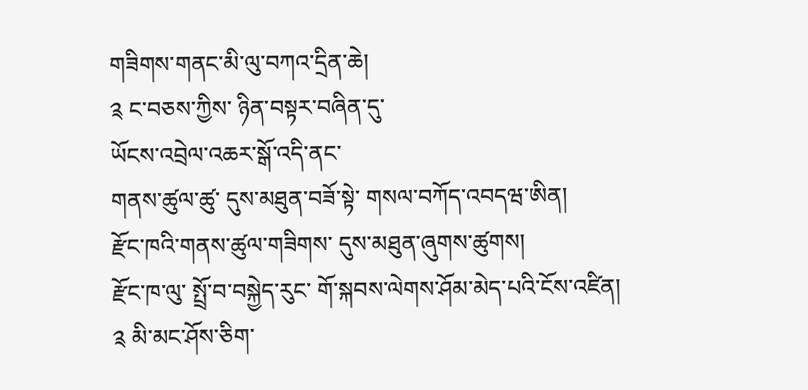གཟིགས་གནང་མི་ལུ་བཀའ་དྲིན་ཆེ།
༉ ང་བཅས་ཀྱིས་ ཉིན་བསྟར་བཞིན་དུ་
ཡོངས་འབྲེལ་འཆར་སྒོ་འདི་ནང་
གནས་ཚུལ་ཚུ་ དུས་མཐུན་བཟོ་སྟེ་ གསལ་བཀོད་འབདཝ་ཨིན།
རྫོང་ཁའི་གནས་ཚུལ་གཟིགས་ དུས་མཐུན་ཞུགས་ཚུགས།
རྫོང་ཁ་ལུ་ སྤྲོ་བ་བསྐྱེད་རུང་ གོ་སྐབས་ལེགས་ཤོམ་མེད་པའི་ངོས་འཛིན།
༉ མི་མང་ཤོས་ཅིག་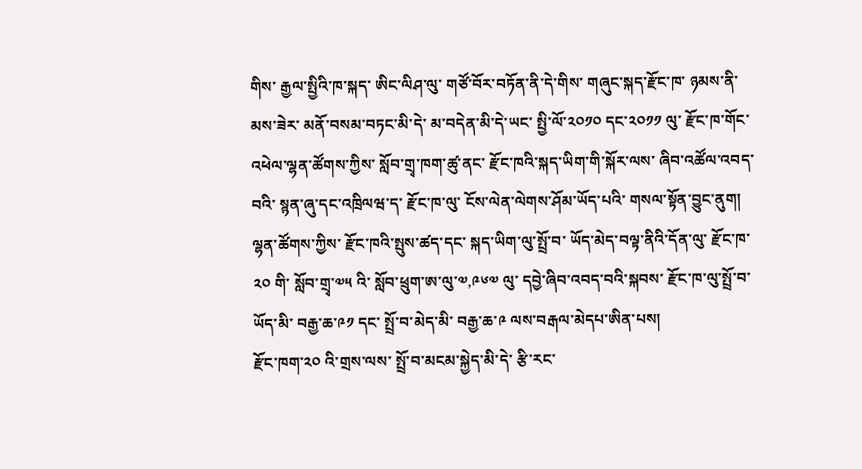གིས་ རྒྱལ་སྤྱིའི་ཁ་སྐད་ ཨིང་ལིཤ་ལུ་ གཙོ་བོར་བཏོན་ནི་དེ་གིས་ གཞུང་སྐད་རྫོང་ཁ་ ཉམས་ནི་མས་ཟེར་ མནོ་བསམ་བཏང་མི་དེ་ མ་བདེན་མི་དེ་ཡང་ སྤྱི་ལོ་༢༠༡༠ དང་༢༠༡༡ ལུ་ རྫོང་ཁ་གོང་འཕེལ་ལྷན་ཚོགས་ཀྱིས་ སློབ་གྲྭ་ཁག་ཚུ་ནང་ རྫོང་ཁའི་སྐད་ཡིག་གི་སྐོར་ལས་ ཞིབ་འཚོལ་འབད་བའི་ སྙན་ཞུ་དང་འཁྲིལཝ་ད་ རྫོང་ཁ་ལུ་ ངོས་ལེན་ལེགས་ཤོམ་ཡོད་པའི་ གསལ་སྟོན་བྱུང་ནུག།
ལྷན་ཚོགས་ཀྱིས་ རྫོང་ཁའི་སྤུས་ཚད་དང་ སྐད་ཡིག་ལུ་སྤྲོ་བ་ ཡོད་མེད་བལྟ་ནིའི་དོན་ལུ་ རྫོང་ཁ་༢༠ གི་ སློབ་གྲྭ་༧༥ འི་ སློབ་ཕྲུག་ཨ་ལུ་༧,༩༦༧ ལུ་ དབྱེ་ཞིབ་འབད་བའི་སྐབས་ རྫོང་ཁ་ལུ་སྤྲོ་བ་ཡོད་མི་ བརྒྱ་ཆ་༩༡ དང་ སྤྲོ་བ་མེད་མི་ བརྒྱ་ཆ་༩ ལས་བརྒལ་མེདཔ་ཨིན་པས།
རྫོང་ཁག་༢༠ འི་གྲས་ལས་ སྤྲོ་བ་མངམ་སྐྱེད་མི་དེ་ རྩི་རང་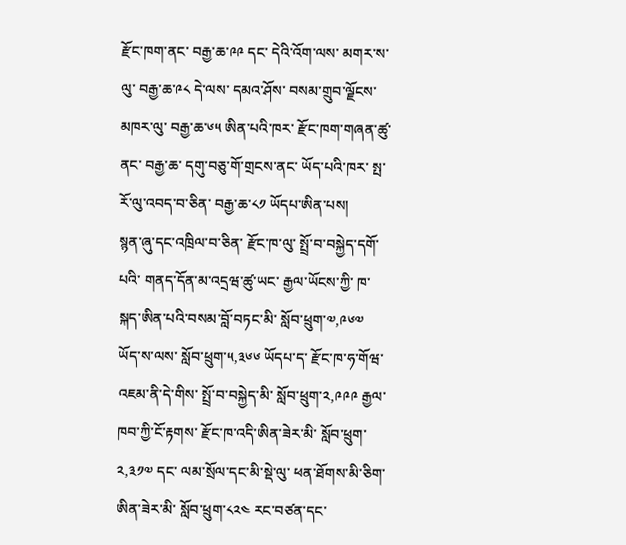རྫོང་ཁག་ནང་ བརྒྱ་ཆ་༩༩ དང་ དེའི་འོག་ལས་ མགར་ས་ལུ་ བརྒྱ་ཆ་༩༨ དེ་ལས་ དམའ་ཤོས་ བསམ་གྲུབ་ལྗོངས་མཁར་ལུ་ བརྒྱ་ཆ་༦༥ ཨིན་པའི་ཁར་ རྫོང་ཁག་གཞན་ཚུ་ནང་ བརྒྱ་ཆ་ དགུ་བཅུ་གོ་གྲངས་ནང་ ཡོད་པའི་ཁར་ སྤ་རོ་ལུ་འབད་བ་ཅིན་ བརྒྱ་ཆ་༨༡ ཡོདཔ་ཨིན་པས།
སྙན་ཞུ་དང་འཁྲིལ་བ་ཅིན་ རྫོང་ཁ་ལུ་ སྤྲོ་བ་བསྐྱེད་དགོ་པའི་ གནད་དོན་མ་འདྲཝ་ཚུ་ཡང་ རྒྱལ་ཡོངས་ཀྱི་ ཁ་སྐད་ཨིན་པའི་བསམ་བློ་བཏང་མི་ སློབ་ཕྲུག་༧,༩༦༧ ཡོད་ས་ལས་ སློབ་ཕྲུག་༥,༣༦༦ ཡོདཔ་ད་ རྫོང་ཁ་ཧ་གོཝ་འཇམ་ནི་དེ་གིས་ སྤྲོ་བ་བསྐྱེད་མི་ སློབ་ཕྲུག་༢,༩༩༩ རྒྱལ་ཁབ་ཀྱི་ངོ་རྟགས་ རྫོང་ཁ་འདི་ཨིན་ཟེར་མི་ སློབ་ཕྲུག་༢,༣༡༧ དང་ ལམ་སྲོལ་དང་མི་སྡེ་ལུ་ ཕན་ཐོགས་མི་ཅིག་ཨིན་ཟེར་མི་ སློབ་ཕྲུག་༨༢༤ རང་བཙན་དང་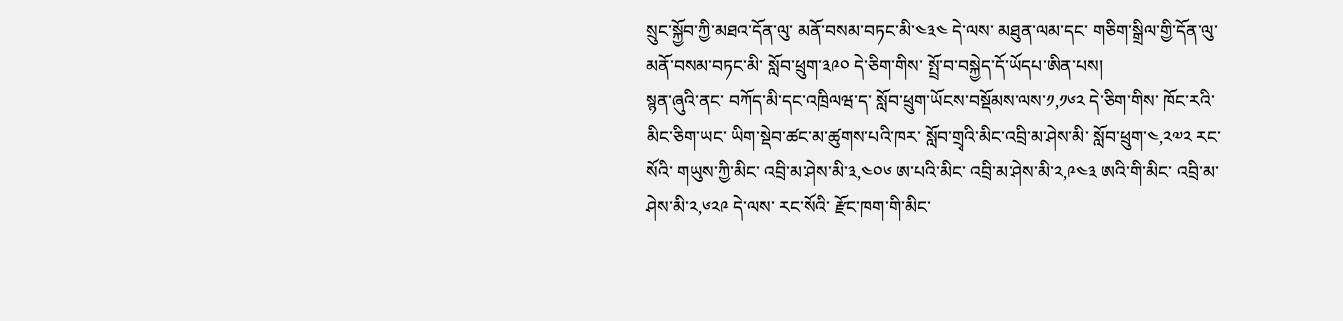སྲུང་སྐྱོབ་ཀྱི་མཐའ་དོན་ལུ་ མནོ་བསམ་བཏང་མི་༤༣༤ དེ་ལས་ མཐུན་ལམ་དང་ གཅིག་སྒྲིལ་གྱི་དོན་ལུ་ མནོ་བསམ་བཏང་མི་ སློབ་ཕྲུག་༣༩༠ དེ་ཅིག་གིས་ སྤྲོ་བ་བསྐྱེད་དོ་ཡོདཔ་ཨིན་པས།
སྙན་ཞུའི་ནང་ བཀོད་མི་དང་འཁྲིལཝ་ད་ སློབ་ཕྲུག་ཡོངས་བསྡོམས་ལས་༡,༡༦༢ དེ་ཅིག་གིས་ ཁོང་རའི་ མིང་ཅིག་ཡང་ ཡིག་སྡེབ་ཚང་མ་ཚུགས་པའི་ཁར་ སློབ་གྲྭའི་མིང་འབྲི་མ་ཤེས་མི་ སློབ་ཕྲུག་༤,༢༧༢ རང་སོའི་ གཡུས་ཀྱི་མིང་ འབྲི་མ་ཤེས་མི་༣,༤༠༦ ཨ་པའི་མིང་ འབྲི་མ་ཤེས་མི་༢,༩༤༣ ཨའི་གི་མིང་ འབྲི་མ་ཤེས་མི་༢,༦༢༩ དེ་ལས་ རང་སོའི་ རྫོང་ཁག་གི་མིང་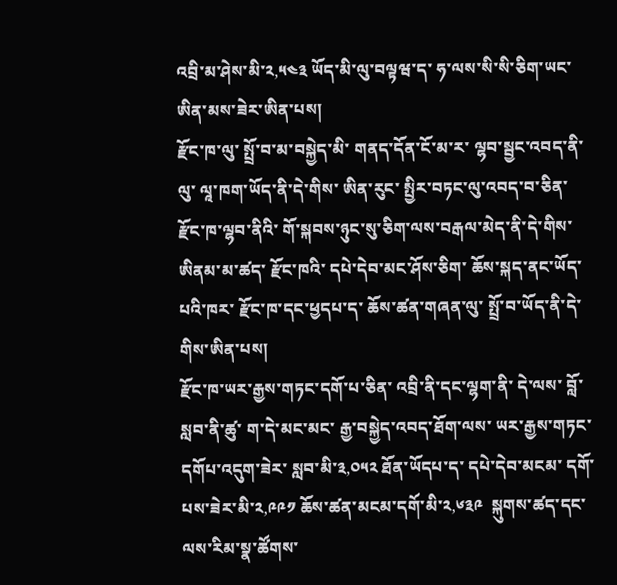འབྲི་མ་ཤེས་མི་༢,༥༤༣ ཡོད་མི་ལུ་བལྟཝ་ད་ ཧ་ལས་སི་སི་ཅིག་ཡང་ ཨིན་མས་ཟེར་ཨིན་པས།
རྫོང་ཁ་ལུ་ སྤྲོ་བ་མ་བསྐྱེད་མི་ གནད་དོན་ངོ་མ་ར་ ལྷབ་སྦྱང་འབད་ནི་ལུ་ ལཱ་ཁག་ཡོད་ནི་དེ་གིས་ ཨིན་རུང་ སྤྱིར་བཏང་ལུ་འབད་བ་ཅིན་ རྫོང་ཁ་ལྷབ་ནིའི་ གོ་སྐབས་ཉུང་སུ་ཅིག་ལས་བརྒལ་མེད་ནི་དེ་གིས་ ཨིནམ་མ་ཚད་ རྫོང་ཁའི་ དཔེ་དེབ་མང་ཤོས་ཅིག་ ཆོས་སྐད་ནང་ཡོད་པའི་ཁར་ རྫོང་ཁ་དང་ཕྱདཔ་ད་ ཆོས་ཚན་གཞན་ལུ་ སྤྲོ་བ་ཡོད་ནི་དེ་གིས་ཨིན་པས།
རྫོང་ཁ་ཡར་རྒྱས་གཏང་དགོ་པ་ཅིན་ འབྲི་ནི་དང་ལྷག་ནི་ དེ་ལས་ བློ་སླབ་ནི་ཚུ་ ག་དེ་མང་མང་ རྒྱ་བསྐྱེད་འབད་ཐོག་ལས་ ཡར་རྒྱས་གཏང་དགོཔ་འདུག་ཟེར་ སླབ་མི་༣,༠༥༢ ཐོན་ཡོདཔ་ད་ དཔེ་དེབ་མངམ་ དགོ་པས་ཟེར་མི་༢,༩༩༡ ཆོས་ཚན་མངམ་དགོ་མི་༢,༦༣༩  སྐུགས་ཚད་དང་ ལས་རིམ་སྣ་ཚོགས་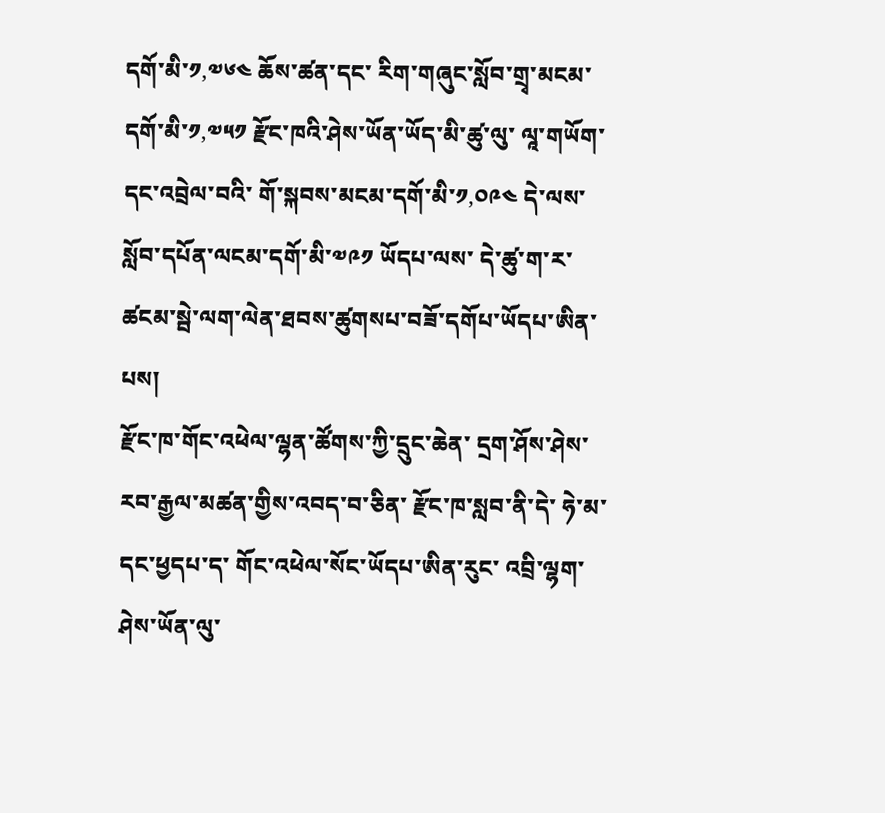དགོ་མི་༡,༧༦༤ ཆོས་ཚན་དང་ རིག་གཞུང་སློབ་གྲྭ་མངམ་དགོ་མི་༡,༧༥༡ རྫོང་ཁའི་ཤེས་ཡོན་ཡོད་མི་ཚུ་ལུ་ ལཱ་གཡོག་དང་འབྲེལ་བའི་ གོ་སྐབས་མངམ་དགོ་མི་༡,༠༩༤ དེ་ལས་ སློབ་དཔོན་ལངམ་དགོ་མི་༧༩༡ ཡོདཔ་ལས་ དེ་ཚུ་ག་ར་ ཚངམ་སྦེ་ལག་ལེན་ཐབས་ཚུགསཔ་བཟོ་དགོཔ་ཡོདཔ་ཨིན་པས།
རྫོང་ཁ་གོང་འཕེལ་ལྷན་ཚོགས་ཀྱི་དྲུང་ཆེན་ དྲག་ཤོས་ཤེས་རབ་རྒྱལ་མཚན་གྱིས་འབད་བ་ཅིན་ རྫོང་ཁ་སླབ་ནི་དེ་ ཧེ་མ་དང་ཕྱདཔ་ད་ གོང་འཕེལ་སོང་ཡོདཔ་ཨིན་རུང་ འབྲི་ལྷག་ཤེས་ཡོན་ལུ་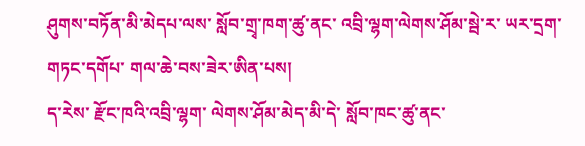ཤུགས་བཏོན་མི་མེདཔ་ལས་ སློབ་གྲྭ་ཁག་ཚུ་ནང་ འབྲི་ལྷག་ལེགས་ཤོམ་སྦེ་ར་ ཡར་དྲག་གཏང་དགོཔ་ གལ་ཆེ་བས་ཟེར་ཨིན་པས།
ད་རེས་ རྫོང་ཁའི་འབྲི་ལྷག་ ལེགས་ཤོམ་མེད་མི་དེ་ སློབ་ཁང་ཚུ་ནང་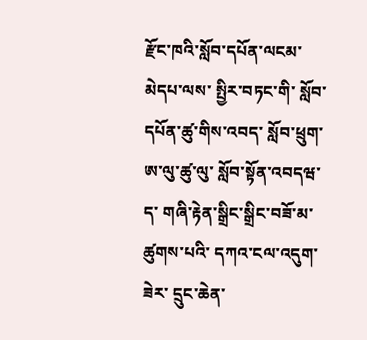རྫོང་ཁའི་སློབ་དཔོན་ལངམ་མེདཔ་ལས་ སྤྱིར་བཏང་གི་ སློབ་དཔོན་ཚུ་གིས་འབད་ སློབ་ཕྲུག་ཨ་ལུ་ཚུ་ལུ་ སློབ་སྟོན་འབདཝ་ད་ གཞི་རྟེན་སྒྲིང་སྒྲིང་བཟོ་མ་ཚུགས་པའི་ དཀའ་ངལ་འདུག་ཟེར་ དྲུང་ཆེན་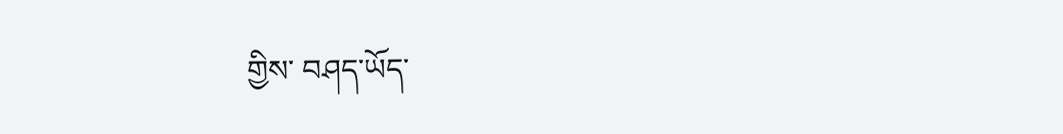གྱིས་ བཤད་ཡོད་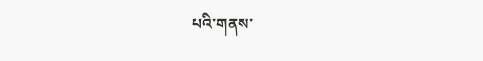པའི་གནས་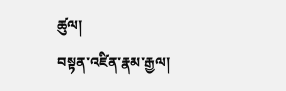ཚུལ།
བསྟན་འཛིན་རྣམ་རྒྱལ།